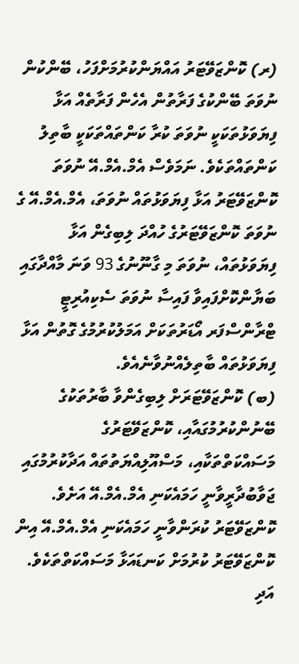(ރ) ކޮންޒަވޭޓަރު އައްޔަންކުރުމަށްފަހު، ބޭންކުން ނުވަތަ ބޭންކުގެ ފަރާތުން އެހެން ފަރާތެއް އަޅާ ފިޔަވަޅުތަކަކީ ނުވަތަ ކުރާ ކަންތައްތަކަކީ ބާތިލު ކަންތައްތަކެވެ. ނަމަވެސް އެމް.އެމް.އޭ ނުވަތަ ކޮންޒަވޭޓަރު އަޅާ ފިޔަވަޅުތައް ނުވަތަ، އެމް.އެމް.އޭ ގެ ނުވަތަ ކޮންޒަވޭޓަރުގެ ހުއްދަ ލިބިގެން އަޅާ ފިޔަވަޅުތައް، ނުވަތަ މި ގާނޫނުގެ 93 ވަނަ މާއްދާގައި ބަޔާންކޮށްފައިވާ ފައިސާ ނުވަތަ ސެކިއުރިޓީ ޓްރާންސްފަރ އޯޑަރުތަކަށް އަމަލުކުރުމުގެ ގޮތުން އަޅާ ފިޔަވަޅުތައް ބާތިލެއްނުވާނެއެވެ.
(ބ) ކޮންޒަވޭޓަރަށް ލިބިގެންވާ ބާރުތަކުގެ ބޭނުންކުރުމުގައާއި، ކޮންޒަވޭޓަރުގެ މަސައްކަތްތަކާއި، މަސްއޫލިއްޔަތުތައް އަދާކުރުމުގައި ޖަވާބުދާރީވާނީ ހަމައެކަނި އެމް.އެމް.އޭ އަށެވެ. ކޮންޒަވޭޓަރު ކުރަންވާނީ ހަމައެކަނި އެމް.އެމް.އޭ އިން ކޮންޒަވޭޓަރު ކުރުމަށް ކަނޑައަޅާ މަސައްކަތްތަކެވެ. އަދި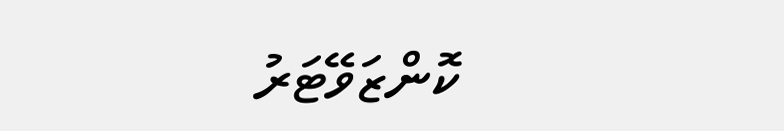ކޮންޒަވޭޓަރު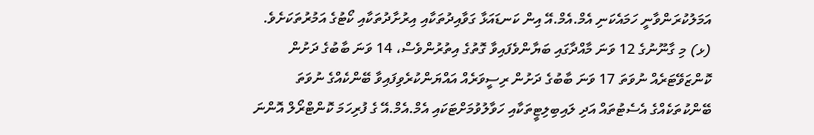އަމަލުކުރަންވާނީ ހަމައެކަނި އެމް.އެމް.އޭ އިން ކަނޑައަޅާ ގަވާއިދުތަކާއި އިރުށާދުތަކާއި ކޯޓުގެ އަމުރުތަކަށެވެ.
(ޅ) މި ގާނޫނުގެ 12 ވަނަ މާއްދާގައި ބަޔާންވެފައިވާ ގޮތުގެ އިތުރުންވެސް، 14 ވަނަ ބާބުގެ ދަށުން ކޮންޒަވޭޓަރެއް ނުވަތަ 17 ވަނަ ބާބުގެ ދަށުން ރިސީވަރެއް އައްޔަންކުރެވިފައިވާ ބޭންކެއްގެ ނުވަތަ ބޭންކުތަކެއްގެ އެސެޓުތައް އަދި ލައިބިލިޓީތަކާއި ހަވާލުވުމަށްޓަކައި އެމް.އެމް.އޭ ގެ ފުރިހަމަ ކޮންޓްރޯލް އޮންނަ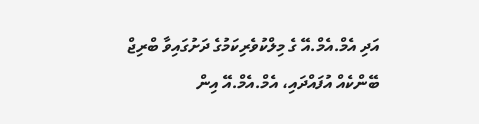އަދި އެމް.އެމް.އޭ ގެ މިލްކުވެރިކަމުގެ ދަށުގައިވާ ބްރިޖް ބޭންކެއް އުފައްދައި، އެމް.އެމް.އޭ އިން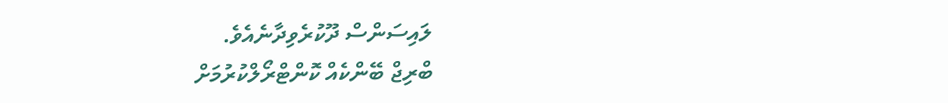ލައިސަންސް ދޫކުރެވިދާނެއެވެ.
ބްރިޖް ބޭންކެއް ކޮންޓްރޯލްކުރުމަށް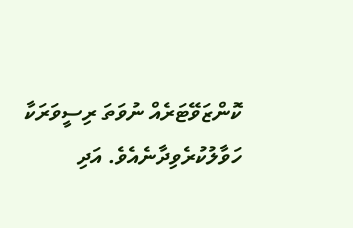ކޮންޒަވޭޓަރެއް ނުވަތަ ރިސީވަރަކާ ހަވާލުކުރެވިދާނެއެވެ. އަދި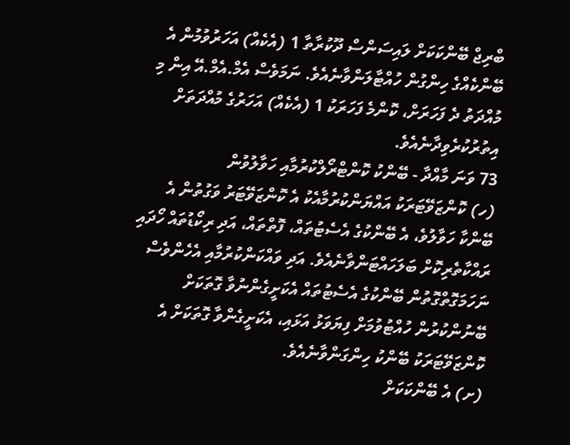ބްރިޖް ބޭންކަކަށް ލައިސަންސް ދޫކުރާތާ 1 (އެކެއް) އަހަރުވުމުން އެ ބޭންކެއްގެ ހިންގުން ހުއްޓާލަންވާނެއެވެ. ނަމަވެސް އެމް.އެމް.އޭ އިން މި މުއްދަތު ދެ ފަހަރަށް، ކޮންމެ ފަހަރަކު 1 (އެކެއް) އަހަރުގެ މުއްދަތަށް އިތުރުކުރެވިދާނެއެވެ.
73 ވަނަ މާއްދާ - ބޭންކު ކޮންޓްރޯލްކުރުމާއި ހަވާލުވުން
(ހ) ކޮންޒަވޭޓަރަކު އައްޔަންކުރުމާއެކު އެ ކޮންޒަވޭޓަރު ވަގުތުން އެ ބޭންކާ ހަވާލުވެ، އެ ބޭންކުގެ އެސެޓުތައް، ފޮތްތައް، އަދި ރިކޯޑުތައް ހޯދައި ރައްކާތެރިކޮށް ބަލަހައްޓަންވާނެއެވެ. އަދި ވައްކަންކުރުމާއި އެހެންވެސް ނަހަމަގޮތްގޮތުން ބޭންކުގެ އެސެޓުތައް އެކަށީގެންނުވާ ގޮތަކަށް ބޭނުންކުރުން ހުއްޓުވުމަށް ފިޔަވަޅު އަޅައި، އެކަށީގެންވާ ގޮތަކަށް އެ ކޮންޒަވޭޓަރަކު ބޭންކު ހިންގަންވާނެއެވެ.
(ށ) އެ ބޭންކަކަށް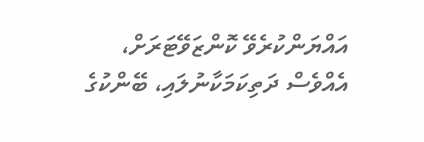އައްޔަންކުރެވޭ ކޮންޒަވޭޓަރަށް، އެއްވެސް ދަތިކަމަކާނުލައި، ބޭންކުގެ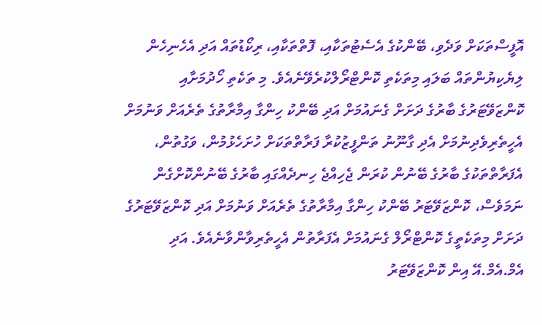އޮފީސްތަކަށް ވަދެވި، ބޭންކުގެ އެސެޓުތަކާއި، ފޮތްތަކާއި، ރިކޯޑުތައް އަދި އެހެނިހެން ލިޔެކިޔުންތައް ބަލައި މިތަކެތި ކޮންޓްރޯލްކުރެވޭނެއެވެ. މި ތަކެތި ހޯދުމަށާއި ކޮންޒަވޭޓަރުގެ ބާރުގެ ދަށަށް ގެނައުމަށް އަދި ބޭންކު ހިންގާ އިމާރާތުގެ ތެރެއަށް ވަނުމަށް އެހީތެރިވެދިނުމަށް އެދި ގާނޫނު ތަންފީޒުކުރާ ފަރާތްތަކަށް ހުށަހެޅުމުން، ވަގުތުން، އެފަރާތްތަކުގެ ބާރުގެ ބޭނުން ކުރަން ޖެހިއްޖެ ހިނދެއްގައި ބާރުގެ ބޭނުންކޮށްގެން ނަމަވެސް، ކޮންޒަވޭޓަރު ބޭންކު ހިންގާ އިމާރާތުގެ ތެރެއަށް ވަނުމަށް އަދި ކޮންޒަވޭޓަރުގެ ދަށަށް މިތަކެތީގެ ކޮންޓްރޯލް ގެނައުމަށް އެފަރާތުން އެހީތެރިވާންވާނެއެވެ. އަދި އެމް.އެމް.އޭ އިން ކޮންޒަވޭޓަރު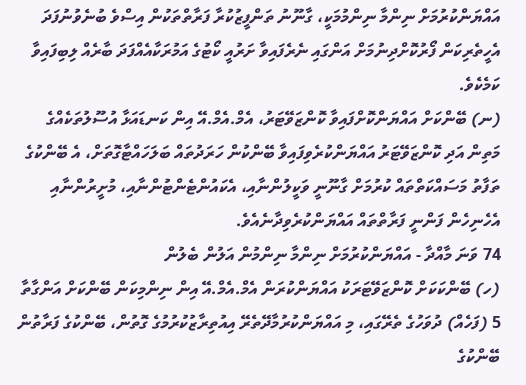އައްޔަންކުރުމަށް ނިންމާ ނިންމުމަކީ، ގާނޫނު ތަންފީޒުކުރާ ފަރާތްތަކުން އިސްވެ ބުނެވުނުފަދަ އެހީތެރިކަން ފޯރުކޮށްދިނުމަށް އަންގައި ނެރެފައިވާ ށަރުއީ ކޯޓުގެ އަމުރަކާއެއްފަދަ ބާރެއް ލިބިފައިވާ ކަމެކެވެ.
(ނ) ބޭންކަށް އައްޔަންކޮށްފައިވާ ކޮންޒަވޭޓަރު، އެމް.އެމް.އޭ އިން ކަނޑައަޅާ އުސޫލުތަކެއްގެ މަތިން އަދި ކޮންޒަވޭޓަރު އައްޔަންކުރެވިފައިވާ ބޭންކުން ހަރަދުތައް ބަލަހައްޓާގޮތަށް، އެ ބޭންކުގެ ތަފާތު މަސައްކަތްތައް ކުރުމަށް ގާނޫނީ ވަކީލުންނާއި، އެކައުންޓެންޓުންނާއި، މުށީރުންނާއި އެހެނިހެން ފަންނީ ފަރާތްތައް އައްޔަންކުރެވިދާނެއެވެ.
74 ވަނަ މާއްދާ - އައްޔަންކުރުމަށް ނިންމާ ނިންމުން އަލުން ބެލުން
(ހ) ބޭންކަކަށް ކޮންޒަވޭޓަރަކު އައްޔަންކުރަން އެމް.އެމް.އޭ އިން ނިންމިކަން ބޭންކަށް އަންގާތާ 5 (ފަހެއް) ދުވަހުގެ ތެރޭގައި، މި އައްޔަންކުރުމާދޭތެރޭ އިއުތިރާޒުކުރުމުގެ ގޮތުން، ބޭންކުގެ ފަރާތުން ބޭންކުގެ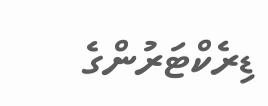ޑިރެކްޓަރުންގެ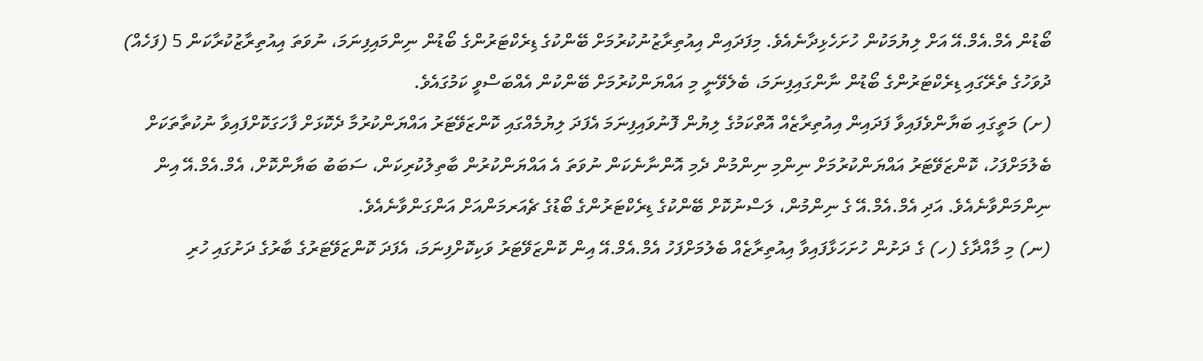ބޯޑުން އެމް.އެމް.އޭ އަށް ލިޔުމަކުން ހުށަހެޅިދާނެއެވެ. މިފަދައިން އިއުތިރާޒުނުކުރުމަށް ބޭންކުގެ ޑިރެކްޓަރުންގެ ބޯޑުން ނިންމައިފިނަމަ، ނުވަތަ އިއުތިރާޒުކުރާކަން 5 (ފަހެއް) ދުވަހުގެ ތެރޭގައި ޑިރެކްޓަރުންގެ ބޯޑުން ނާންގައިފިނަމަ، ބެލެވޭނީ މި އައްޔަންކުރުމަށް ބޭންކުން އެއްބަސްވީ ކަމުގައެވެ.
(ށ) މަތީގައި ބަޔާންވެފައިވާ ފަދައިން އިއުތިރާޒެއް އޮތްކަމުގެ ލިޔުން ފޮނުވައިފިނަމަ އެފަދަ ލިޔުމެއްގައި ކޮންޒަވޭޓަރު އައްޔަންކުރުމާ ދެކޮޅަށް ފާހަގަކޮށްފައިވާ ނުކުތާތަކަށް ބެލުމަށްފަހު، ކޮންޒަވޭޓަރު އައްޔަންކުރުމަށް ނިންމި ނިންމުން ދެމި އޮންނާނެކަން ނުވަތަ އެ އައްޔަންކުރުން ބާތިލުކުރިކަން، ސަބަބު ބަޔާންކޮށް، އެމް.އެމް.އޭ އިން ނިންމަންވާނެއެވެ. އަދި އެމް.އެމް.އޭ ގެ ނިންމުން، ލަސްނުކޮށް ބޭންކުގެ ޑިރެކްޓަރުންގެ ބޯޑުގެ ޗެއަރމަންއަށް އަންގަންވާނެއެވެ.
(ނ) މި މާއްދާގެ (ހ) ގެ ދަށުން ހުށަހަޅާފައިވާ އިއުތިރާޒެއް ބެލުމަށްފަހު އެމް.އެމް.އޭ އިން ކޮންޒަވޭޓަރު ވަކިކޮށްފިނަމަ، އެފަދަ ކޮންޒަވޭޓަރުގެ ބާރުގެ ދަށުގައި ހުރި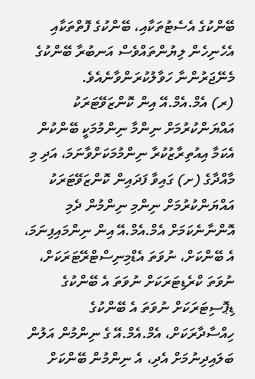ބޭންކުގެ އެސެޓުތަކާއި، ބޭންކުގެ ފޮތްތަކާއި އެހެނިހެން ލިޔުންތައްވެސް އަނބުރާ ބޭންކުގެ މެނޭޖަރުންނާ ހަވާލުކުރަންވާނެއެވެ.
(ރ) އެމް.އެމް.އޭ އިން ކޮންޒަވޭޓަރަކު އައްޔަންކުރުމަށް ނިންމާ ނިންމުމަކީ ބޭންކުން އެކަމާ އިއުތިރާޒުކުރާ ނިންމުމަކަށްވާނަމަ، އަދި މި މާއްދާގެ (ށ) ގައިވާ ފަދައިން ކޮންޒަވޭޓަރަކު އައްޔަންކުރުމަށް ނިންމި ނިންމުން ދެމި އޮންނާނެކަމަށް އެމް.އެމް.އޭ އިން ނިންމައިފިނަމަ، އެ ބޭންކަށް، ނުވަތަ އެޑްމިނިސްޓްރޭޓަރަކަށް، ނުވަތަ ކްރެޑިޓަރަކަށް ނުވަތަ އެ ބޭންކުގެ ޑިޕޮސިޓަރަކަށް ނުވަތަ އެ ބޭންކުގެ ހިއްސާދާރަކަށް، އެމް.އެމް.އޭ ގެ ނިންމުން އަލުން ބަލައިދިނުމަށް އެދި، އެ ނިންމުން ބޭންކަށް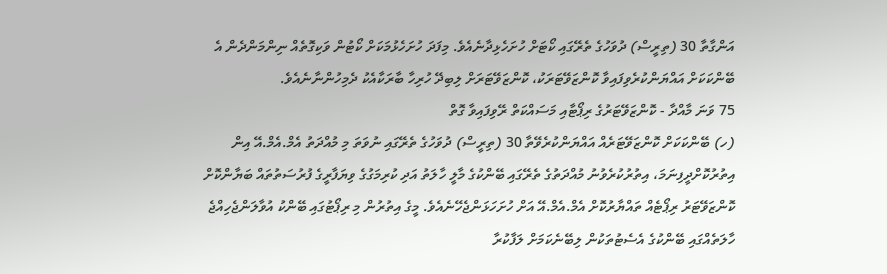އަންގާތާ 30 (ތިރީސް) ދުވަހުގެ ތެރޭގައި ކޯޓަށް ހުށަހެޅިދާނެއެވެ. މިފަދަ ހުށަހެޅުމަކަށް ކޯޓުން ވަކިގޮތެއް ނިންމަންދެން އެ ބޭންކަކަށް އައްޔަންކުރެވިފައިވާ ކޮންޒަވޭޓަރަކު، ކޮންޒަވޭޓަރަށް ލިބިދޭ ހުރިހާ ބާރަކާއެކު ދެމިހުންނާނެއެވެ.
75 ވަނަ މާއްދާ - ކޮންޒަވޭޓަރުގެ ރިޕޯޓާއި މަސައްކަތް ރޭވިފައިވާ ގޮތް
(ހ) ބޭންކަކަށް ކޮންޒަވޭޓަރެއް އައްޔަންކުރެވޭތާ 30 (ތިރީސް) ދުވަހުގެ ތެރޭގައި ނުވަތަ މި މުއްދަތު އެމް.އެމް.އޭ އިން އިތުރުކޮށްދީފިނަމަ، އިތުރުކުރެވުނު މުއްދަތުގެ ތެރޭގައި ބޭންކުގެ މާލީ ހާލަތު އަދި ކުރިމަގުގެ ވިޔަފާރީގެ ފުރުސަތުތައް ބަޔާންކޮށް ކޮންޒަވޭޓަރު ރިޕޯޓެއް ތައްޔާރުކޮށް އެމް.އެމް.އޭ އަށް ހުށަހަޅަންޖެހޭނެއެވެ. މީގެ އިތުރުން މި ރިޕޯޓުގައި ބޭންކު އުވާލަންޖެހިއްޖެ ހާލަތެއްގައި ބޭންކުގެ އެސެޓުތަކުން ލިބޭނެކަމަށް ލަފާކުރާ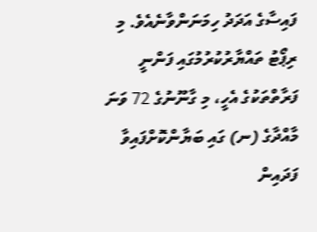ފައިސާގެ އަދަދު ހިމަނަންވާނެއެވެ. މި ރިޕޯޓު ތައްޔާރުކުރުމުގައި ފަންނީ ފަރާތްތަކުގެ އެހީ، މި ގާނޫނުގެ 72 ވަނަ މާއްދާގެ (ނ) ގައި ބަޔާންކޮށްފައިވާ ފަދައިން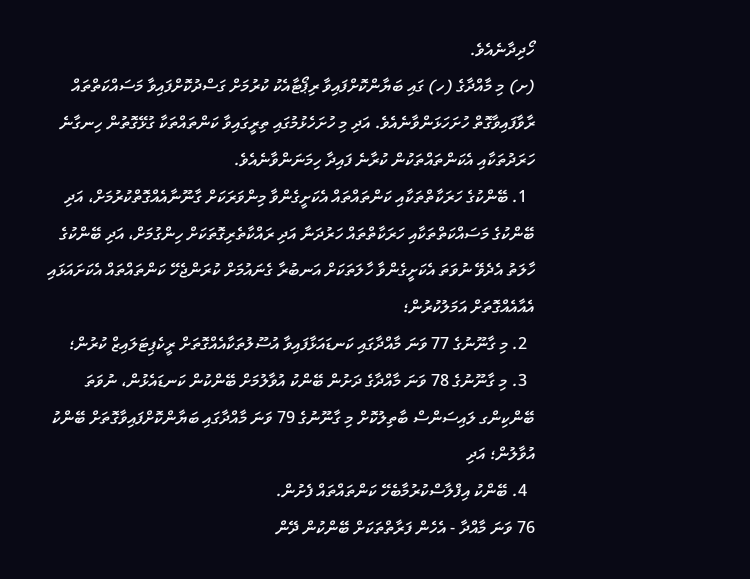ހޯދިދާނެއެވެ.
(ށ) މި މާއްދާގެ (ހ) ގައި ބަޔާންކޮށްފައިވާ ރިޕޯޓާއެކު ކުރުމަށް ގަސްދުކޮށްފައިވާ މަސައްކަތްތައް ރާވާފައިވާގޮތް ހުށަހަޅަންވާނެއެވެ. އަދި މި ހުށަހެޅުމުގައި ތިރީގައިވާ ކަންތައްތަކާ ގުޅޭގޮތުން ހިނގާނެ ހަރަދުތަކާއި އެކަންތައްތަކުން ކުރާނެ ފައިދާ ހިމަނަންވާނެއެވެ.
  1. ބޭންކުގެ ހަރަކާތްތަކާއި ކަންތައްތައް އެކަށީގެންވާ މިންވަރަކަށް ގާނޫނާއެއްގޮތްކުރުމަށް، އަދި ބޭންކުގެ މަސައްކަތްތަކާއި ހަރަކާތްތައް ހަރުދަނާ އަދި ރައްކާތެރިގޮތަކަށް ހިންގުމަށް، އަދި ބޭންކުގެ ހާލަތު އެދެވޭ ނުވަތަ އެކަށީގެންވާ ހާލަތަކަށް އަނބުރާ ގެނައުމަށް ކުރަންޖެހޭ ކަންތައްތައް އެކަށައަޅައި އެއާއެއްގޮތަށް އަމަލުކުރުން؛
  2. މި ގާނޫނުގެ 77 ވަނަ މާއްދާގައި ކަނޑައަޅާފައިވާ އުސޫލުތަކާއެއްގޮތަށް ރީކެޕިޓަލައިޒް ކުރުން؛
  3. މި ގާނޫނުގެ 78 ވަނަ މާއްދާގެ ދަށުން ބޭންކު އުވާލުމަށް ބޭންކުން ކަނޑައެޅުން، ނުވަތަ ބޭންކިންގ ލައިސަންސް ބާތިލުކޮށް މި ގާނޫނުގެ 79 ވަނަ މާއްދާގައި ބަޔާންކޮށްފައިވާގޮތަށް ބޭންކު އުވާލުން؛ އަދި
  4. ބޭންކު އިފްލާސްކުރުމާބެހޭ ކަންތައްތައް ފެށުން.
76 ވަނަ މާއްދާ - އެހެން ފަރާތްތަކަށް ބޭންކުން ދޭން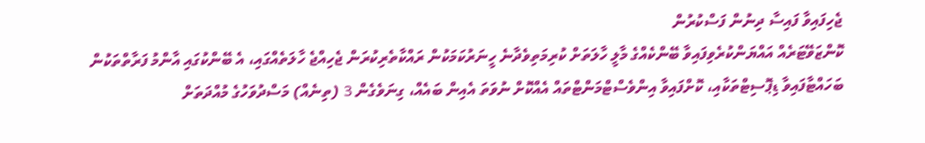ޖެހިފައިވާ ފައިސާ ދިނުން ފަސްކުރުން
ކޮންޒަވޭޓަރެއް އައްޔަންކުރެވިފައިވާ ބޭންކެއްގެ މާލީ ހާލަތަށް ކުރިމަތިވެދާނެ ހީނަރުކަމަކުން ރައްކާތެރިކުރަން ޖެހިއްޖެ ހާލަތެއްގައި، އެ ބޭންކުގައި އާންމު ފަރާތްތަކުން ބަހައްޓާފައިވާ ޑިޕޮސިޓްތަކާއި، ކޮށްފައިވާ އިންވެސްޓްމަންޓްތައް އެއްކޮށް ނުވަތަ އެއިން ބައެއް، ގިނަވެގެން 3 (ތިނެއް) މަސްދުވަހުގެ މުއްދަތަށް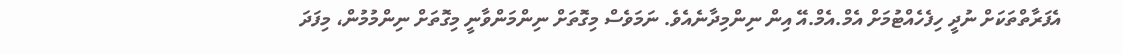އެފަރާތްތަކަށް ނުދީ ހިފެހެއްޓުމަށް އެމް.އެމް.އޭ އިން ނިންމިދާނެއެވެ. ނަމަވެސް މިގޮތަށް ނިންމަންވާނީ މިގޮތަށް ނިންމުމުން، މިފަދަ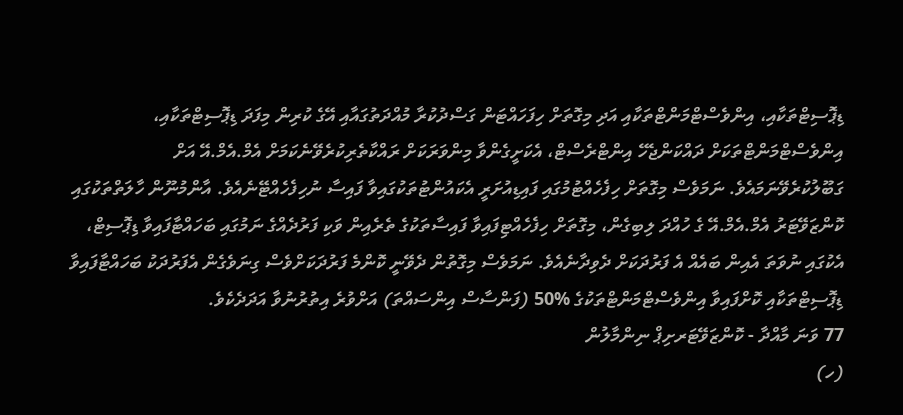ޑިޕޮސިޓްތަކާއި، އިންވެސްޓްމަންޓްތަކާއި އަދި މިގޮތަށް ހިފަހައްޓަން ގަސްދުކުރާ މުއްދަތުގައާއި އޭގެ ކުރިން މިފަދަ ޑިޕޮސިޓްތަކާއި، އިންވެސްޓްމަންޓްތަކަށް ދައްކަންޖެހޭ އިންޓްރެސްޓް، އެކަށީގެންވާ މިންވަރަކަށް ރައްކާތެރިކުރެވޭނެކަމަށް އެމް.އެމް.އޭ އަށް ގަބޫލުކުރެވޭނަމައެވެ. ނަމަވެސް މިގޮތަށް ހިފެހެއްޓުމުގައި ފައިޑިއުށަރީ އެކައުންޓުތަކުގައިވާ ފައިސާ ނުހިފެހެއްޓޭނެއެވެ. އާންމުނޫން ހާލަތްތަކުގައި ކޮންޒަވޭޓަރު އެމް.އެމް.އޭ ގެ ހުއްދަ ލިބިގެން، މިގޮތަށް ހިފެހެއްޓިފައިވާ ފައިސާތަކުގެ ތެރެއިން ވަކި ފަރުދެއްގެ ނަމުގައި ބަހައްޓާފައިވާ ޑިޕޮސިޓް، އެކުގައި ނުވަތަ އެއިން ބައެއް އެ ފަރުދަކަށް ދެވިދާނެއެވެ. ނަމަވެސް މިގޮތުން ދެވޭނީ ކޮންމެ ފަރުދަކަށްވެސް ގިނަވެގެން އެފަރުދަކު ބަހައްޓާފައިވާ ޑިޕޮސިޓްތަކާއި ކޮށްފައިވާ އިންވެސްޓްމަންޓްތަކުގެ %50 (ފަންސާސް އިންސައްތަ) އަށްވުރެ އިތުރުނުވާ އަދަދެކެވެ.
77 ވަނަ މާއްދާ - ކޮންޒަވޭޓަރށިޕް ނިންމާލުން
(ހ)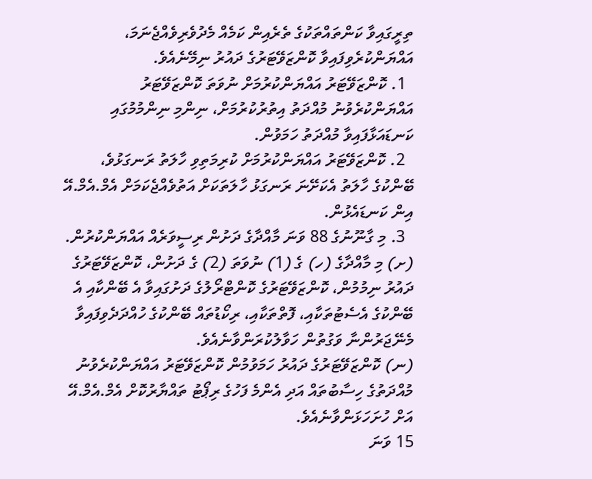ތިރީގައިވާ ކަންތައްތަކުގެ ތެރެއިން ކަމެއް މެދުވެރިވެއްޖެނަމަ، އައްޔަންކުރެވިފައިވާ ކޮންޒަވޭޓަރުގެ ދައުރު ނިމޭނެއެވެ.
  1. ކޮންޒަވޭޓަރު އައްޔަންކުރުމަށް ނުވަތަ ކޮންޒަވޭޓަރު އައްޔަންކުރެވުނު މުއްދަތު އިތުރުކުރުމަށް، ނިންމި ނިންމުމުގައި ކަނޑައަޅާފައިވާ މުއްދަތު ހަމަވުން.
  2. ކޮންޒަވޭޓަރު އައްޔަންކުރުމަށް ކުރިމަތިވި ހާލަތު ރަނގަޅުވެ، ބޭންކުގެ ހާލަތު އެކަށޭނަ ރަނގަޅު ހާލަތަކަށް އަތުވެއްޖެކަމަށް އެމް.އެމް.އޭ އިން ކަނޑައެޅުން.
  3. މި ގާނޫނުގެ 88 ވަނަ މާއްދާގެ ދަށުން ރިސީވަރެއް އައްޔަންކުރުން.
(ށ) މި މާއްދާގެ (ހ) ގެ (1) ނުވަތަ (2) ގެ ދަށުން، ކޮންޒަވޭޓަރުގެ ދައުރު ނިމުމުން، ކޮންޒަވޭޓަރުގެ ކޮންޓްރޯލުގެ ދަށުގައިވާ އެ ބޭންކާއި އެ ބޭންކުގެ އެސެޓުތަކާއި، ފޮތްތަކާއި، ރިކޯޑުތައް ބޭންކުގެ ހުއްދަދެވިފައިވާ މެނޭޖަރުންނާ ވަގުތުން ހަވާލުކުރަންވާނެއެވެ.
(ނ) ކޮންޒަވޭޓަރުގެ ދައުރު ހަމަވުމުން ކޮންޒަވޭޓަރު އައްޔަންކުރެވުނު މުއްދަތުގެ ހިސާބުތައް އަދި އެންމެ ފަހުގެ ރިޕޯޓު ތައްޔާރުކޮށް އެމް.އެމް.އޭ އަށް ހުށަހަޅަންވާނެއެވެ.
15 ވަނަ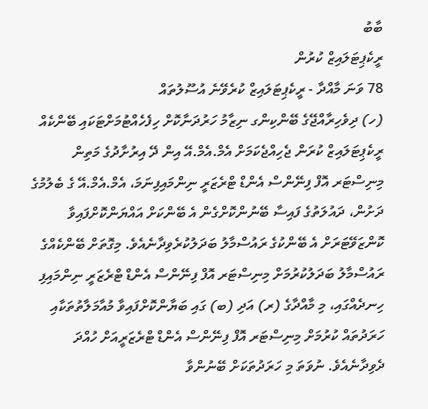ބާބު
ރީކެޕިޓަލައިޒް ކުރުން
78 ވަނަ މާއްދާ - ރީކެޕިޓަލައިޒް ކުރެވޭނެ އުސޫލުތައް
(ހ) ދިވެހިރާއްޖޭގެ ބޭންކިންގ ނިޒާމު ހަރުދަނާކޮށް ހިފެހެއްޓުމަށްޓަކައި ބޭންކެއް ރީކެޕިޓަލައިޒް ކުރަން ޖެހިއްޖެކަމަށް އެމް.އެމް.އޭ އިން ދޭ އިރުށާދުގެ މަތިން މިނިސްޓަރ އޮފް ފިނޭންސް އެންޑް ޓްރެޒަރީ ނިންމައިފިނަމަ، އެމް.އެމް.އޭ ގެ ބެލުމުގެ ދަށުން، ދައުލަތުގެ ފައިސާ ބޭނުންކޮށްގެން އެ ބޭންކަށް އައްޔަންކޮށްފައިވާ ކޮންޒަވޭޓަރަށް އެ ބޭންކުގެ ރައުސްމާލު ބަދަލުކުރެވިދާނެއެވެ. މިގޮތަށް ބޭންކެއްގެ ރައުސްމާލު ބަދަލުކުރުމަށް މިނިސްޓަރ އޮފް ފިނޭންސް އެންޑް ޓްރެޒަރީ ނިންމައިފި ހިނދެއްގައި، މި މާއްދާގެ (ރ) އަދި (ބ) ގައި ބަޔާންކޮށްފައިވާ މުއާމަލާތުތަކާއި ހަރަދުތައް ކުރުމަށް މިނިސްޓަރ އޮފް ފިނޭންސް އެންޑް ޓްރެޒަރީއަށް ހުއްދަ ދެވިދާނެއެވެ. ނުވަތަ މި ހަރަދުތަކަށް ބޭނުންވާ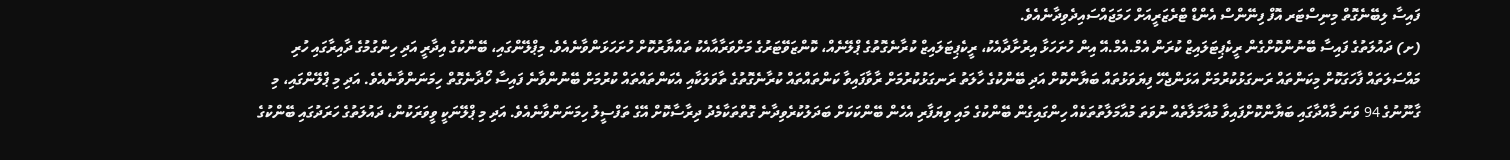ފައިސާ ލިބޭނެގޮތް މިނިސްޓަރ އޮފް ފިނޭންސް އެންޑް ޓްރެޒަރީއަށް ހަމަޖައްސައިދެވިދާނެއެވެ.
(ށ) ދައުލަތުގެ ފައިސާ ބޭނުންކޮށްގެން ރީކެޕިޓަލައިޒް ކުރަން އެމް.އެމް.އޭ އިން ހުށަހަޅާ އިރުށާދާއެކު، ރީކެޕިޓަލައިޒް ކުރާނެގޮތުގެ ޕްލޭނެއް، ކޮންޒަވޭޓަރުގެ މަށްވަރާއާއެކު ތައްޔާރުކޮށް ހުށަހަޅަންވާނެއެވެ. މިޕްލޭންގައި، ބޭންކުގެ އިދާރީ އަދި ހިންގުމުގެ ދާއިރާގައި ހުރި މައްސަލަތައް ފާހަގަކޮށް މިކަންތައް ރަނގަޅުކުރުމަށް އަޅަންޖެހޭ ފިޔަވަޅުތައް ބަޔާންކޮށް އަދި ބޭންކުގެ ހާލަތު ރަނގަޅުކުރުމަށް ރާވާފައިވާ ކަންތައްތައް ކުރާނެގޮތުގެ ތާވަލަކާއި އެކަންތައްތައް ކުރުމަށް ބޭނުންވާނެ ފައިސާ ހޯދާނެގޮތް ހިމަނަންވާނެއެވެ. އަދި މި ޕްލޭންގައި، މި ގާނޫނުގެ 94 ވަނަ މާއްދާގައި ބަޔާންކޮށްފައިވާ މުއާމަލާތެއް ނުވަތަ މުއާމަލާތުތަކެއް ހިންގައިގެން ބޭންކުގެ މައި ވިޔަފާރި އެހެން ބޭންކަކަށް ބަދަލުކުރެވިދާނެ ގޮތްތަކާމެދު ދިރާސާކޮށް އޭގެ ތަފްސީލު ހިމަނަންވާނެއެވެ. އަދި މި ޕްލޭނަކީ ވީވަރަކުން، ދައުލަތުގެ ހަރަދުގައި ބޭންކުގެ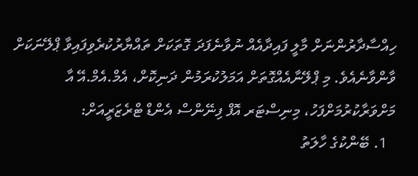ހިއްސާދާރުންނަށް މާލީ ފައިދާއެއް ނުވާނެފަދަ ގޮތަކަށް ތައްޔާރުކުރެވިފައިވާ ޕްލޭނަކަށް ވާންވާނެއެވެ. މި ޕްލޭނާއެއްގޮތަށް އަމަލުކުރަމުން ދަނިކޮށް، އެމް.އެމް.އޭ އާ މަށްވަރާކުރުމަށްފަހު، މިނިސްޓަރ އޮފް ފިނޭންސް އެންޑް ޓްރެޒަރީއަށް:
  1. ބޭންކުގެ ހާލަތު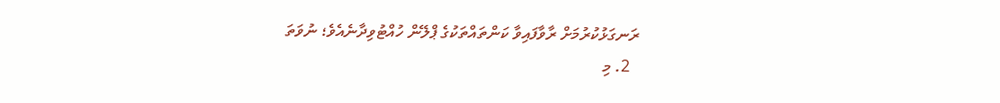ރަނގަޅުކުރުމަށް ރާވާފައިވާ ކަންތައްތަކުގެ ޕްލޭން ހުއްޓުވިދާނެއެވެ؛ ނުވަތަ
  2. މި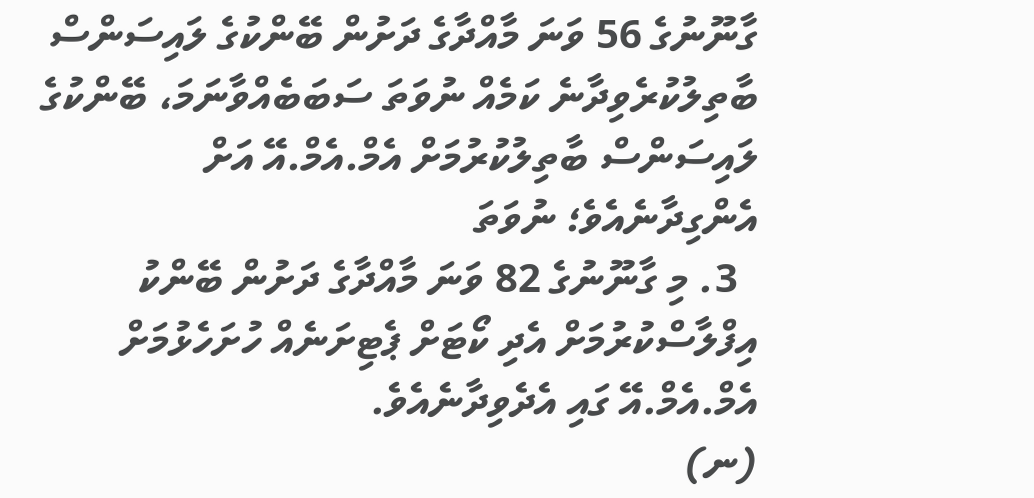ގާނޫނުގެ 56 ވަނަ މާއްދާގެ ދަށުން ބޭންކުގެ ލައިސަންސް ބާތިލުކުރެވިދާނެ ކަމެއް ނުވަތަ ސަބަބެއްވާނަމަ، ބޭންކުގެ ލައިސަންސް ބާތިލުކުރުމަށް އެމް.އެމް.އޭ އަށް އެންގިދާނެއެވެ؛ ނުވަތަ
  3. މި ގާނޫނުގެ 82 ވަނަ މާއްދާގެ ދަށުން ބޭންކު އިފްލާސްކުރުމަށް އެދި ކޯޓަށް ޕެޓިށަނެއް ހުށަހެޅުމަށް އެމް.އެމް.އޭ ގައި އެދެވިދާނެއެވެ.
(ނ)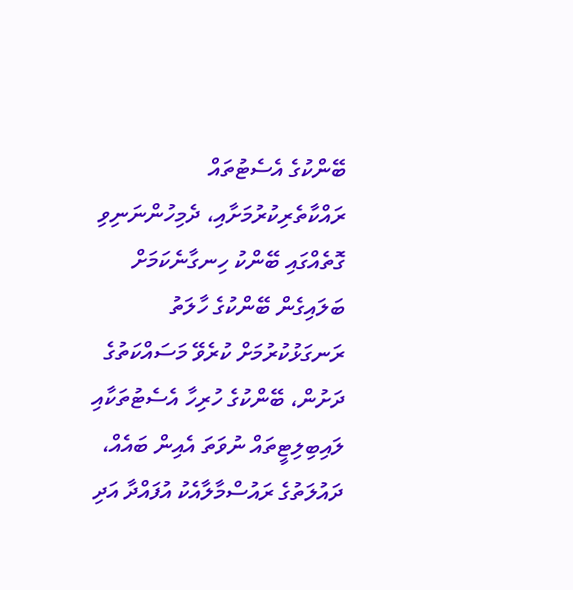ބޭންކުގެ އެސެޓުތައް ރައްކާތެރިކުރުމަށާއި، ދެމިހުންނަނިވި ގޮތެއްގައި ބޭންކު ހިނގާނެކަމަށް ބަލައިގެން ބޭންކުގެ ހާލަތު ރަނގަޅުކުރުމަށް ކުރެވޭ މަސައްކަތުގެ ދަށުން، ބޭންކުގެ ހުރިހާ އެސެޓުތަކާއި ލައިބިލިޓީތައް ނުވަތަ އެއިން ބައެއް، ދައުލަތުގެ ރައުސްމާލާއެކު އުފައްދާ އަދި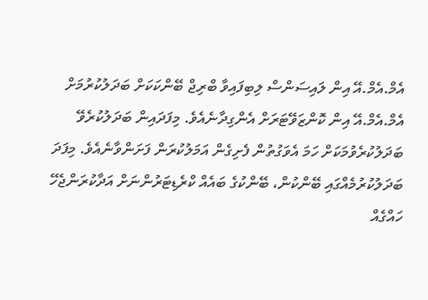އެމް.އެމް.އޭ އިން ލައިސަންސް ލިބިފައިވާ ބްރިޖް ބޭންކަކަށް ބަދަލުކުރުމަށް އެމް.އެމް.އޭ އިން ކޮންޒަވޭޓަރަށް އެންގިދާނެއެވެ. މިފަދައިން ބަދަލުކުރެވޭ ބަދަލުކުރެވުމަކަށް ހަމަ އެވަގުތުން ފެށިގެން އަމަލުކުރަން ފަށަންވާނެއެވެ. މިފަދަ ބަދަލުކުރުމެއްގައި ބޭންކުން، ބޭންކުގެ ބައެއް ކްރެޑިޓަރުންނަށް އަދާކުރަންޖެހޭ ހައްގެއް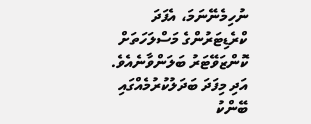ނުހިމެނޭނަމަ، އެފަދަ ކްރެޑިޓަރުންގެ މަސްލަހަތަށް ކޮންޒަވޭޓަރު ބަލަންވާނެއެވެ. އަދި މިފަދަ ބަދަލުކުރުމެއްގައި ބޭންކު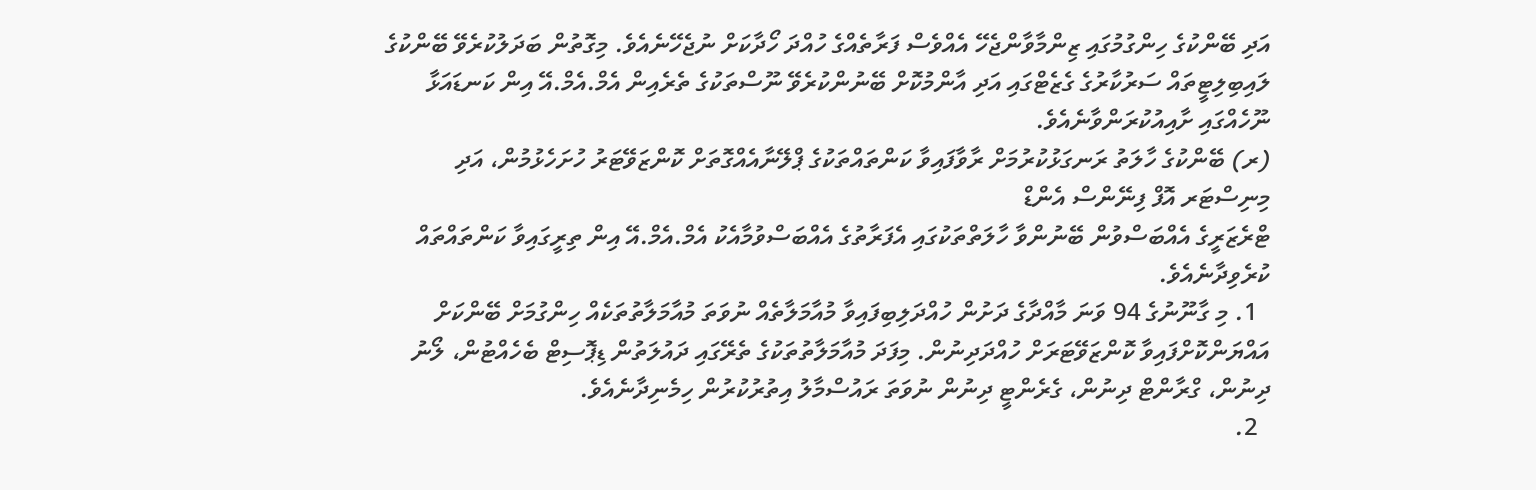އަދި ބޭންކުގެ ހިންގުމުގައި ޒިންމާވާންޖެހޭ އެއްވެސް ފަރާތެއްގެ ހުއްދަ ހޯދާކަށް ނުޖެހޭނެއެވެ. މިގޮތުން ބަދަލުކުރެވޭ ބޭންކުގެ ލައިބިލިޓީތައް ސަރުކާރުގެ ގެޒެޓްގައި އަދި އާންމުކޮށް ބޭނުންކުރެވޭ ނޫސްތަކުގެ ތެރެއިން އެމް.އެމް.އޭ އިން ކަނޑައަޅާ ނޫހެއްގައި ށާއިއުކުރަންވާނެއެވެ.
(ރ) ބޭންކުގެ ހާލަތު ރަނގަޅުކުރުމަށް ރާވާފައިވާ ކަންތައްތަކުގެ ޕްލޭނާއެއްގޮތަށް ކޮންޒަވޭޓަރު ހުށަހެޅުމުން، އަދި މިނިސްޓަރ އޮފް ފިނޭންސް އެންޑް
ޓްރެޒަރީގެ އެއްބަސްވުން ބޭނުންވާ ހާލަތްތަކުގައި އެފަރާތުގެ އެއްބަސްވުމާއެކު އެމް.އެމް.އޭ އިން ތިރީގައިވާ ކަންތައްތައް ކުރެވިދާނެއެވެ.
  1. މި ގާނޫނުގެ 94 ވަނަ މާއްދާގެ ދަށުން ހުއްދަލިބިފައިވާ މުއާމަލާތެއް ނުވަތަ މުއާމަލާތުތަކެއް ހިންގުމަށް ބޭންކަށް އައްޔަންކޮށްފައިވާ ކޮންޒަވޭޓަރަށް ހުއްދަދިނުން. މިފަދަ މުއާމަލާތުތަކުގެ ތެރޭގައި ދައުލަތުން ޑިޕޮސިޓް ބެހެއްޓުން، ލޯނު ދިނުން، ގްރާންޓް ދިނުން، ގެރެންޓީ ދިނުން ނުވަތަ ރައުސްމާލު އިތުރުކުރުން ހިމެނިދާނެއެވެ.
  2.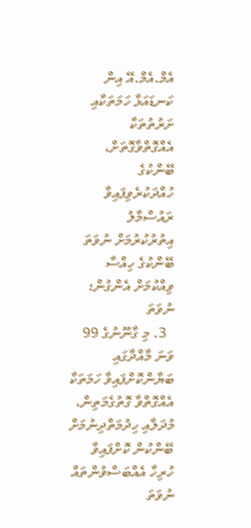އެމް.އެމް.އޭ އިން ކަނޑައަޅާ ހަމަތަކާއި ށަރުތުތަކާ އެއްގޮތްވާގޮތަށް، ބޭންކުގެ ހުއްދަކުރެވިފައިވާ ރައުސްމާލު އިތުރުކުރުމަށް ނުވަތަ ބޭންކުގެ ހިއްސާ ވިއްކުމަށް އެންގުން؛ ނުވަތަ
  3. މި ގާނޫނުގެ 99 ވަނަ މާއްދާގައި ބަޔާންކޮށްފައިވާ ހަމަތަކާ އެއްގޮތްވާ ގޮތުގެމަތިން، މުދަލާއި ހިދުމަތްދިނުމަށް ބޭންކުން ކޮށްފައިވާ ހުރިހާ އެއްބަސްވުންތައް ނުވަތަ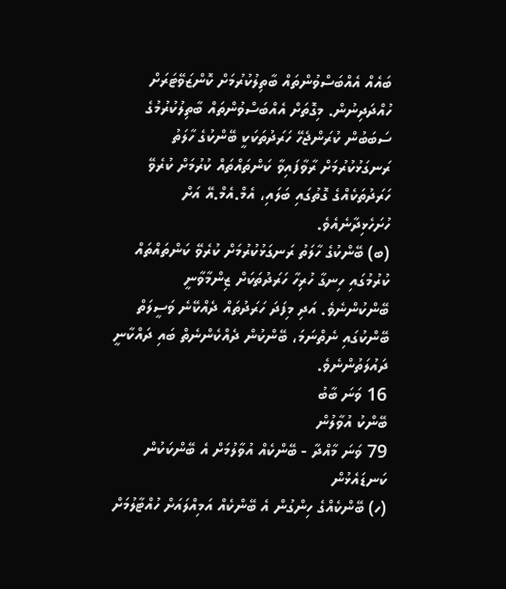ބައެއް އެއްބަސްވުންތައް ބާތިލުކުރުމަށް ކޮންޒަވޭޓަރަށް ހުއްދަދިނުން. މިގޮތަށް އެއްބަސްވުންތައް ބާތިލުކުރުމުގެ ސަބަބުން ކުރަންޖެހޭ ހަރަދުތަކަކީ ބޭންކުގެ ހާލަތު ރަނގަޅުކުރުމަށް ރާވާފައިވާ ކަންތައްތައް ކުރުމަށް ކުރެވޭ ހަރަދުތަކެއްގެ ގޮތުގައި ބަލައި، އެމް.އެމް.އޭ އަށް ހުށަހެޅިދާނެއެވެ.
(ބ) ބޭންކުގެ ހާލަތު ރަނގަޅުކުރުމަށް ކުރެވޭ ކަންތައްތައް ކުރުމުގައި ހިނގާ ހުރިހާ ހަރަދުތަކަށް ޒިންމާވާނީ ބޭންކުންނެވެ. އަދި މިފަދަ ހަރަދުތައް ދެއްކޭނެ ވަސީލަތް ބޭންކުގައި ނެތްނަމަ، ބޭންކުން ދެއްކެންނެތް ބައި ދައްކާނީ ދައުލަތުންނެވެ.
16 ވަނަ ބާބު
ބޭންކު އުވާލުން
79 ވަނަ މާއްދާ - ބޭންކެއް އުވާލުމަށް އެ ބޭންކަކުން ކަނޑައެޅުން
(ހ) ބޭންކެއްގެ ހިންގުން އެ ބޭންކެއް އަމިއްލައަށް ހުއްޓާލުމަށް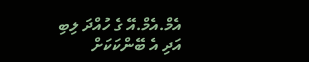އެމް.އެމް.އޭ ގެ ހުއްދަ ލިބި އަދި އެ ބޭންކަކަށް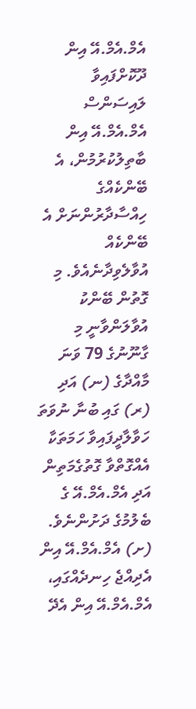އެމް.އެމް.އޭ އިން ދޫކޮށްފައިވާ ލައިސަންސް އެމް.އެމް.އޭ އިން ބާތިލުކުރުމުން، އެ ބޭންކެއްގެ ހިއްސާދާރުންނަށް އެ ބޭންކެއް އުވާލެވިދާނެއެވެ. މި ގޮތުން ބޭންކު އުވާލަންވާނީ މި ގާނޫނުގެ 79 ވަނަ މާއްދާގެ (ނ) އަދި (ރ) ގައި ބުނާ ނުވަތަ ހަވާލާދީފައިވާ ހަމަތަކާ އެއްގޮތްވާ ގޮތުގެމަތިން އަދި އެމް.އެމް.އޭ ގެ ބެލުމުގެ ދަށުންނެވެ.
(ށ) އެމް.އެމް.އޭ އިން އެދިއްޖެ ހިނދެއްގައި، އެމް.އެމް.އޭ އިން އެދޭ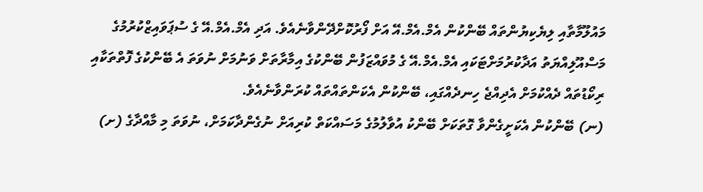މައުލޫމާތާއި ލިޔެކިޔުންތައް ބޭންކުން އެމް.އެމް.އޭ އަށް ފޯރުކޮށްދޭންވާނެއެވެ. އަދި އެމް.އެމް.އޭ ގެ ސުޕަވައިޒްކުރުމުގެ މަސްއޫލިއްޔަތު އަދާކުރުމަށްޓަކައި އެމް.އެމް.އޭ ގެ މުވައްޒަފުން ބޭންކުގެ އިމާރާތަށް ވަނުމަށް ނުވަތަ އެ ބޭންކުގެ ފޮތްތަކާއި ރިކޯޑުތައް ދެއްކުމަށް އެދިއްޖެ ހިނދެއްގައި، ބޭންކުން އެކަންތައްތައް ކުރަންވާނެއެވެ.
(ނ) ބޭންކުން އެކަށީގެންވާ ގޮތަކަށް ބޭންކު އުވާލުމުގެ މަސައްކަތް ކުރިއަށް ނުގެންދާކަމަށް، ނުވަތަ މި މާއްދާގެ (ށ)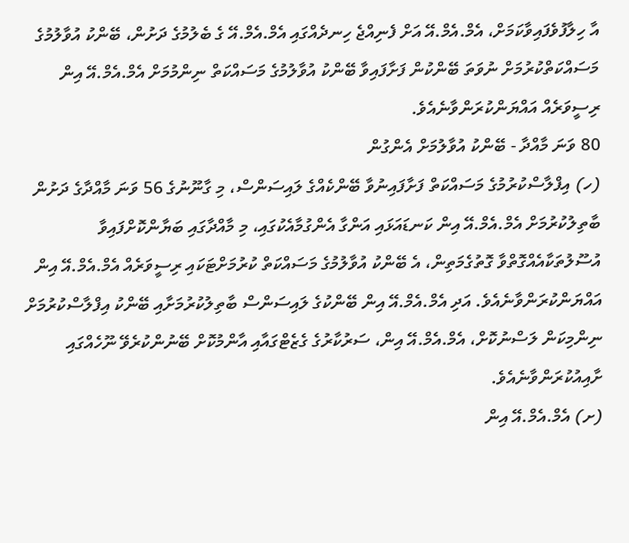އާ ހިލާފުވެފައިވާކަމަށް، އެމް.އެމް.އޭ އަށް ފެނިއްޖެ ހިނދެއްގައި އެމް.އެމް.އޭ ގެ ބެލުމުގެ ދަށުން، ބޭންކު އުވާލުމުގެ މަސައްކަތްކުރުމަށް ނުވަތަ ބޭންކުން ފަށާފައިވާ ބޭންކު އުވާލުމުގެ މަސައްކަތް ނިންމުމަށް އެމް.އެމް.އޭ އިން ރިސީވަރެއް އައްޔަންކުރަންވާނެއެވެ.
80 ވަނަ މާއްދާ - ބޭންކު އުވާލުމަށް އެންގުން
(ހ) އިފްލާސްކުރުމުގެ މަސައްކަތް ފަށާފައިނުވާ ބޭންކެއްގެ ލައިސަންސް، މި ގާނޫނުގެ 56 ވަނަ މާއްދާގެ ދަށުން ބާތިލުކުރުމަށް އެމް.އެމް.އޭ އިން ކަނޑައަޅައި އަންގާ އެންގުމާއެކުގައި، މި މާއްދާގައި ބަޔާންކޮށްފައިވާ އުސޫލުތަކާއެއްގޮތްވާ ގޮތުގެމަތިން، އެ ބޭންކު އުވާލުމުގެ މަސައްކަތް ކުރުމަށްޓަކައި ރިސީވަރެއް އެމް.އެމް.އޭ އިން އައްޔަންކުރަންވާނެއެވެ. އަދި އެމް.އެމް.އޭ އިން ބޭންކުގެ ލައިސަންސް ބާތިލުކުރުމަށާއި ބޭންކު އިފްލާސްކުރުމަށް ނިންމިކަން ލަސްނުކޮށް، އެމް.އެމް.އޭ އިން، ސަރުކާރުގެ ގެޒެޓްގައާއި އާންމުކޮށް ބޭނުންކުރެވޭ ނޫހެއްގައި ށާއިއުކުރަންވާނެއެވެ.
(ށ) އެމް.އެމް.އޭ އިން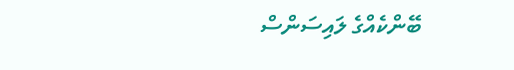ބޭންކެއްގެ ލައިސަންސް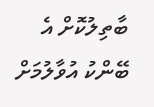ބާތިލުކޮށް އެ ބޭންކު އުވާލުމަށް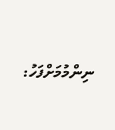ނިންމުމަށްފަހު: